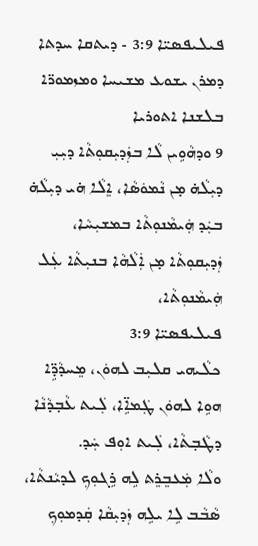ܦܝܠܝܦܣܝ̈ܐ 3:9 - ܕܝܬܩܐ ܚܕܬܐ ܕܡܪܢ ܝܫܘܥ ܡܫܝܚܐ ܘܡܙܡܘܪ̈ܐ ܒܠܫܢܐ ܐܬܘܪܝܐ
9 ܘܕܗܵܘܹܝܢ ܠܵܐ ܒܙܲܕܝܼܩܘܼܬܵ‌ܐ ܕܝܼܝܼ ܕܝܼܠܵܗ̇ ܡ̣ܢ ܢܵܡܘܿܣܵܐ، ܐܸܠܵܐ ܗ̇ܝ ܕܝܼܠܵܗ̇ ܒܝܲܕ ܗܲܝܡܵܢܘܼܬܵ‌ܐ ܒܡܫܝܼܚܵܐ، ܙܲܕܝܼܩܘܼܬܵ‌ܐ ܡ̣ܢ ܐܲܠܵܗܵܐ ܒܢܝܼܬܵ‌ܐ ܥܲܠ ܗܲܝܡܵܢܘܼܬܵ‌ܐ،
ܦܝܠܝܦܣܝ̈ܐ 3:9
ܟܠܵܝܗ‌ܝ ܩܠܝܼܒ ܠܗܘܿܢ، ܡܸܚܕܵܕܹ̈ܐ ܗܘܹܐ ܠܗܘܿܢ ܛܲܡܐܹ̈ܐ، ܠܲܝܬ ܥܵܒ݂ܕܵܢܵܐ ܕܛܵܒ݂ܬܵ‌ܐ، ܠܲܝܬ ܐܘܼܦ ܚܲܕ.
ܘܠܵܐ ܡܲܥܒܸܪܸܬ ܠܹܗ ܪܹܓܘܼܟ݂ ܠܕܝܵܢܬܵ‌ܐ، ܣܵܒܵܒ ܠܹܐ ܝܠܹܗ ܙܲܕܝܼܩܵܐ ܩܲܕܡܘܼܟ݂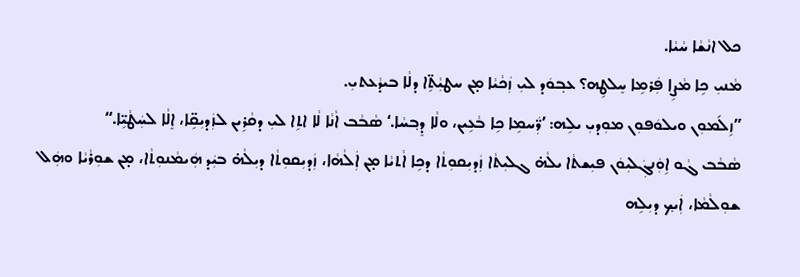ܟܠ ܐܢܵܫܵܐ ܚܵܝܵܐ.
ܡܵܢܝܼ ܟܹܐ ܡܵܨܹܐ ܦܲܪܡܹܐ ܚܸܠܛܹܗ؟ ܥܒ݂ܘܿܕ ܠܝܼ ܙܲܟܵܝܵܐ ܡ̣ܢ ܚܛܝܼܵܬܹ̈‌ܐ ܕܠܵܐ ܒܝܕܵܥܬ‌ܝܼ.
”ܙܹܠ݇ܡܘܼܢ ܘܝܠܘܿܦܘܼܢ ܡܘܼܕܝܼ ܝܠܹܗ: ’ܪ̈ܲܚܡܹܐ ܟܹܐ ܒܵܥܹܝܢ، ܘܠܵܐ ܕܸܒ݂ܚܵܐ.‘ ܣܵܒܵܒ ܐܵܢܵܐ ܠܵܐ ܐܬܹ‌ܐ ܠܝܼ ܕܩܵܪܹܝܢ ܠܙܲܕܝܼܩܹ̈ܐ، ܐܸܠܵܐ ܠܚܲܛܵܝܹ̈ܐ.“
ܣܵܒܵܒ ܓܵܘ ܐܹܘܲܢܓܲܠܝܼܘܿܢ ܦܝܼܫܬܵ‌ܐ ܝܠܵܗ̇ ܓܠܝܼܬܵ‌ܐ ܙܲܕܝܼܩܘܼܬܵ‌ܐ ܕܟܹܐ ܐܵܬܝܵܐ ܡ̣ܢ ܐܲܠܵܗܵܐ، ܙܲܕܝܼܩܘܼܬܵ‌ܐ ܕܝܼܠܵܗ̇ ܒܝܲܕ ܗܲܝܡܵܢܘܼܬܵ‌ܐ، ܡ̣ܢ ܫܘܼܪܵܝܵܐ ܘܗܲܠ ܫܘܼܠܵܡܵܐ، ܐܲܝܟ݂ ܕܝܼܠܹܗ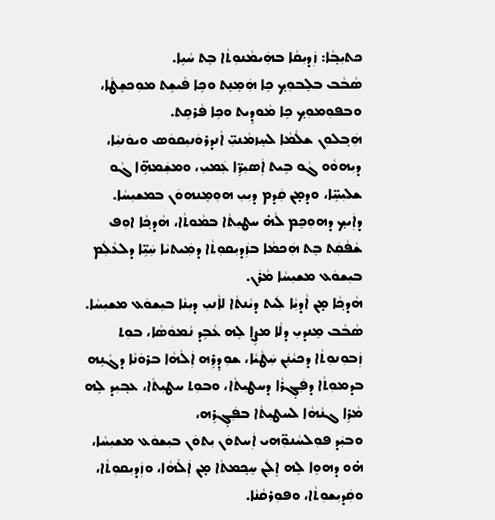ܟܬܝܼܒ݂ܵܐ: ܙܲܕܝܼܩܵܐ ܒܗܲܝܡܵܢܘܼܬܵ‌ܐ ܒܸܬ ܚܵܝܹܐ.
ܣܵܒܵܒ ܒܠܸܒܘܼܟ݂ ܟܹܐ ܗܲܡܸܢܸܬ ܘܟܹܐ ܦܵܝܫܹܬ ܡܘܼܟܫܸܛܵܐ، ܘܒܦܘܼܡܘܼܟ݂ ܟܹܐ ܡܵܘܕܹܝܬ ܘܟܹܐ ܦܵܪܩܹܬ.
ܗܲܒ݂ܠܘܼܢ ܫܠܵܡܵܐ ܠܚܸܙܡܵܢܝܼ̈ ܐܵܢܕܪܘܿܢܝܼܩܘܿܣ ܘܝܘܿܢܝܼܵܐ، ܕܝܼܗܘܵܘ ܓܵܘ ܒܹܝܬ ܐܲܣܝܼܪܹ̈ܐ ܥܲܡܝܼ، ܘܡܫܲܡܗܹ̈ܐ ܓܵܘ ܫܠܝܼܚܹ̈ܐ، ܘܕܡ̣ܢ ܩܲܕܡ ܕܝܼܝܼ ܗܘܼܡܸܢܗܘܿܢ ܒܡܫܝܼܚܵܐ.
ܕܐܲܝܟ݂ ܕܗܘܼܟܸܡ ܠܵܗ̇ ܚܛܝܼܬܵ‌ܐ ܒܡܵܘܬܵ‌ܐ، ܗܵܕܟ݂ܵܐ ܐܘܼܦ ܫܵܦܵܩܲܬ ܒܸܬ ܗܲܟܡܵܐ ܒܙܲܕܝܼܩܘܼܬܵ‌ܐ ܕܡܲܝܬܝܵܐ ܚܲܝܹ̈ܐ ܕܠܥܵܠܲܡ ܒܝܼܫܘܿܥ ܡܫܝܼܚܵܐ ܡܵܪܲܢ.
ܗܵܕܟ݂ܵܐ ܡ̣ܢ ܐܵܕܝܼܵܐ ܠܲܝܬ ܕܝܵܢܬܵ‌ܐ ܠܐܵܢܝܼ ܕܝܼܢܵܐ ܒܝܼܫܘܿܥ ܡܫܝܼܚܵܐ.
ܣܵܒܵܒ ܡܸܢܕܝܼ ܕܠܵܐ ܡܨܹܐ ܠܹܗ ܥܵܒܹܕ ܢܵܡܘܿܣܵܐ، ܒܘܼܬ ܙܲܒܘܼܢܘܼܬܵ‌ܐ ܕܟܝܵܢܲܢ ܚܲܛܵܝܵܐ، ܫܘܼܕܸܪܹܗ ܐܲܠܵܗܵܐ ܒܪܘܿܢܵܐ ܕܓܵܢܹܗ ܒܕܡܘܼܬܵ‌ܐ ܕܦܲܓ݂ܪܵܐ ܕܚܛܝܼܬܵ‌ܐ، ܘܒܘܼܬ ܚܛܝܼܬܵ‌ܐ، ܥܒ݂ܝܼܕ ܠܹܗ ܡܵܪܹܐ ܓܢܵܗܵܐ ܠܚܛܝܼܬܵ‌ܐ ܒܦܲܓ݂ܪܹܗ،
ܘܒܝܲܕ ܦܘܼܠܚܵܢܘܼ̈ܗ‌ܝ ܐܲܚܬܘܿܢ ܝܼܬܘܿܢ ܒܝܼܫܘܿܥ ܡܫܝܼܚܵܐ، ܗ̇ܘ ܕܗܘܹܐ ܠܹܗ ܐܸܠܲܢ ܚܸܟ݂ܡܬܵ‌ܐ ܡ̣ܢ ܐܲܠܵܗܵܐ، ܘܙܲܕܝܼܩܘܼܬܵ‌ܐ، ܘܩܲܕܝܼܫܘܼܬܵ‌ܐ، ܘܦܘܼܪܩܵܢܵܐ.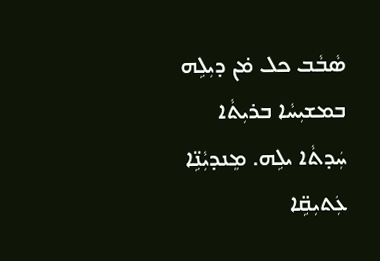ܣܵܒܵܒ ܟܠ ܡ̇ܢ ܕܝܼܠܹܗ ܒܡܫܝܼܚܵܐ ܒܪܝܼܬܵ‌ܐ ܚܲܕܬܵ‌ܐ ܝܠܹܗ. ܡܸܢܕܝܼܵܢܹ̈ܐ ܥܲܬܝܼܩܹ̈ܐ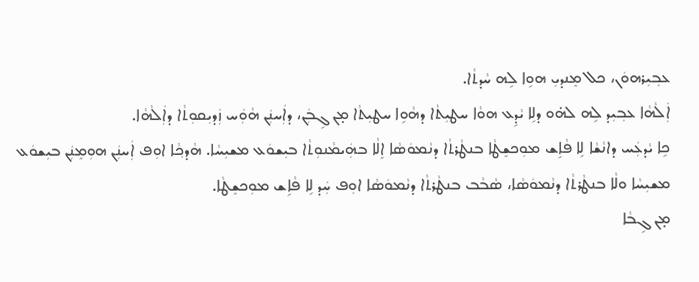ܥܒ݂ܝܼܪܗܘܿܢ، ܟܠ ܡܸܢܕܝܼ ܗܘܹܐ ܠܹܗ ܚܵܕܬܵ‌ܐ.
ܐܲܠܵܗܵܐ ܥܒ݂ܝܼܕ ܠܹܗ ܠܗ̇ܘ ܕܠܹܐ ܝܵܕܹܥ ܗܘܵܐ ܚܛܝܼܬܵ‌ܐ ܕܗܵܘܹܐ ܚܛܝܼܬܵ‌ܐ ܡ̣ܢ ܓܹܒܲܢ، ܕܐܲܚܢܲܢ ܗܵܘܲܚ ܙܲܕܝܼܩܘܼܬܵ‌ܐ ܕܐܲܠܵܗܵܐ.
ܟܹܐ ܝܵܕܥܲܚ ܕܐܢܵܫܵܐ ܠܹܐ ܦܵܐܹܫ ܡܘܼܟܫܸܛܵܐ ܒܢܛܵܪܬܵ‌ܐ ܕܢܵܡܘܿܣܵܐ ܐܸܠܵܐ ܒܗܲܝܡܵܢܘܼܬܵ‌ܐ ܒܝܼܫܘܿܥ ܡܫܝܼܚܵܐ. ܗܵܕܟ݂ܵܐ ܐܘܼܦ ܐܲܚܢܲܢ ܗܘܼܡܸܢܲܢ ܒܝܼܫܘܿܥ ܡܫܝܼܚܵܐ ܘܠܵܐ ܒܢܛܵܪܬܵ‌ܐ ܕܢܵܡܘܿܣܵܐ، ܣܵܒܵܒ ܒܢܛܵܪܬܵ‌ܐ ܕܢܵܡܘܿܣܵܐ ܐܘܼܦ ܚܲܕ ܠܹܐ ܦܵܐܹܫ ܡܘܼܟܫܸܛܵܐ.
ܡ̣ܢ ܓܹܒܵܐ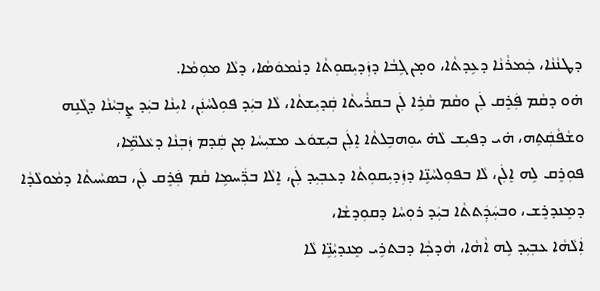ܕܛܢܵܢܵܐ، ܟܲܡܪܵܢܵܐ ܕܥܹܕܬܵ‌ܐ، ܘܡ̣ܢ ܓܹܒܵܐ ܕܙܲܕܝܼܩܘܼܬܵ‌ܐ ܕܢܵܡܘܿܣܵܐ، ܕܠܵܐ ܡܘܼܡܵܐ.
ܗ̇ܘ ܕܩܵܡ ܦܲܪܸܩ ܠܲܢ ܘܩܵܡ ܩܵܪܹܐ ܠܲܢ ܒܩܪܵܝܬܵ‌ܐ ܩܲܕܝܼܫܬܵ‌ܐ، ܠܵܐ ܒܝܲܕ ܦܘܼܠܚܵܢܲܢ، ܐܝܼܢܵܐ ܒܝܲܕ ܨܸܒ݂ܝܵܢܵܐ ܕܓܵܢܹܗ ܘܫܵܦܵܩܲܬܹܗ، ܗ̇ܝ ܕܦܝܼܫ ܠܵܗ̇ ܝܘܼܗܒܹܠܬܵ‌ܐ ܐܸܠܲܢ ܒܝܼܫܘܿܥ ܡܫܝܼܚܵܐ ܡ̣ܢ ܩܲܕܡ ܙܲܒ݂ܢܵܐ ܕܥܵܠܡܹ̈ܐ،
ܦܘܼܪܸܩ ܠܹܗ ܐܸܠܲܢ، ܠܵܐ ܒܦܘܼܠܚܵܢܹ̈ܐ ܕܙܲܕܝܼܩܘܼܬܵ‌ܐ ܕܥܒ݂ܝܼܕ ܠܲܢ، ܐܸܠܵܐ ܒܪ̈ܲܚܡܹܐ ܩܵܡ ܦܲܪܸܩ ܠܲܢ، ܒܣܚܵܝܬܵ‌ܐ ܕܡܵܘܠܵܕܵܐ ܕܡܸܢܕܪܸܫ، ܘܒܚܲܕܲܬܬܵ‌ܐ ܒܝܲܕ ܪܘܼܚܵܐ ܕܩܘܼܕܫܵܐ،
ܐܲܠܵܗܵܐ ܥܒ݂ܝܼܕ ܠܹܗ ܐܵܗܵܐ، ܗܵܕܟ݂ܵܐ ܕܒܬܪܹܝ ܡܸܢܕܝܼܵܢܹ̈ܐ ܠܵܐ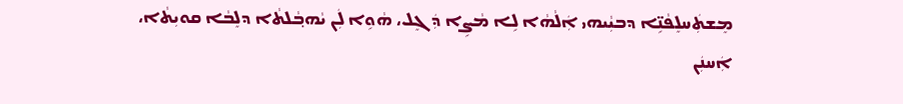ܡܸܫܬܲܚܠܸܦܵܢܹ̈ܐ ܕܒܝܼܵܝܗ‌ܝ ܐܲܠܵܗܵܐ ܠܹܐ ܡܵܨܹܐ ܕܲܓܸܠ، ܗܵܘܹܐ ܠܲܢ ܝܵܗܒ݂ܵܠܬܵ‌ܐ ܕܠܸܒܵܐ ܩܘܝܼܬܵ‌ܐ، ܐܲܚܢܲܢ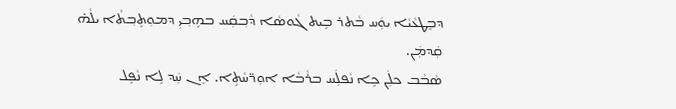ܕܒܸܛܥܵܝܵܐ ܝܘܲܚ ܒܵܬܪ ܒܹܝܬ ܓܵܘܣܵܐ ܕܵܒ݂ܩܲܚ ܒܗܹܒ݂ܝܼ ܕܡܘܼܬܸܒ݂ܬܵ‌ܐ ܝܠܵܗ̇ ܩܲܕܡܲܢ.
ܣܵܒܵܒ ܟܠܲܢ ܟܹܐ ܢܵܦܠܲܚ ܒܪܵܒܵܐ ܐܘܼܪ̈ܚܵܬܹ‌ܐ. ܐܸܢ ܚܲܕ ܠܹܐ ܢܵܦܹܠ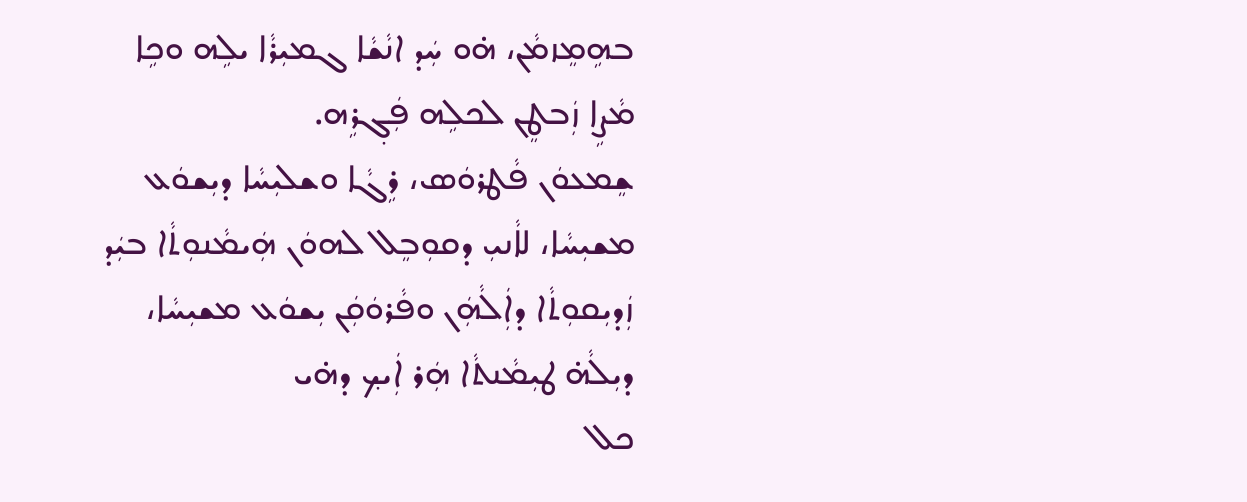ܒܗܹܡܸܙܡܵܢ، ܗ̇ܘ ܚܲܕ ܐܢܵܫܵܐ ܓܡܝܼܪܵܐ ܝܠܹܗ ܘܟܹܐ ܡܵܨܹܐ ܙܲܒܛܸܢ ܠܟܠܹܗ ܦܲܓ݂ܪܹܗ.
ܫܸܡܥܘܿܢ ܦܵܛܪܘܿܣ، ܪܹܓܵܐ ܘܫܠܝܼܚܵܐ ܕܝܼܫܘܿܥ ܡܫܝܼܚܵܐ، ܠܐܵܢܝܼ ܕܩܘܼܒܸܠ ܠܗܘܿܢ ܗܲܝܡܵܢܘܼܬܵ‌ܐ ܒܝܲܕ ܙܲܕܝܼܩܘܼܬܵ‌ܐ ܕܐܲܠܵܗܲܢ ܘܦܵܪܘܿܩܲܢ ܝܼܫܘܿܥ ܡܫܝܼܚܵܐ، ܕܝܼܠܵܗ̇ ܛܝܼܡܵܢܬܵ‌ܐ ܗܲܪ ܐܲܝܟ݂ ܕܗ̇ܝ
ܟܠ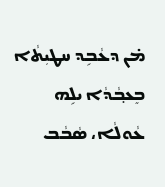ܡ̇ܢ ܕܥܵܒܹܕ ܚܛܝܼܬܵ‌ܐ ܒܸܥܒ݂ܵܕܵܐ ܝܠܹܗ ܥܵܘܠܵܐ، ܣܵܒܵܒ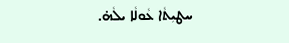ܚܛܝܼܬܵ‌ܐ ܥܵܘܠܵܐ ܝܠܵܗ̇.